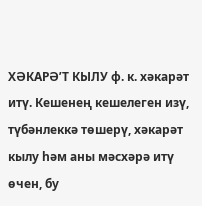ХӘКАРӘ’Т КЫЛУ ф. к. хәкарәт итү. Кешенең кешелеген изү, түбәнлеккә төшерү, хәкарәт кылу һәм аны мәсхәрә итү өчен, бу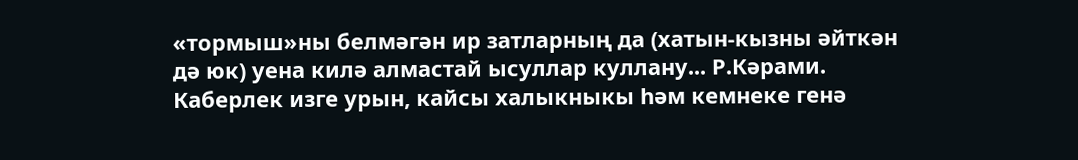«тормыш»ны белмәгән ир затларның да (хатын-кызны әйткән дә юк) уена килә алмастай ысуллар куллану... Р.Кәрами. Каберлек изге урын, кайсы халыкныкы һәм кемнеке генә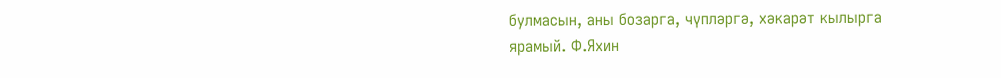булмасын, аны бозарга, чүпләргә, хәкарәт кылырга ярамый. Ф.Яхин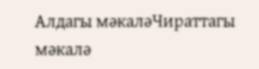Алдагы мәкаләЧираттагы мәкалә